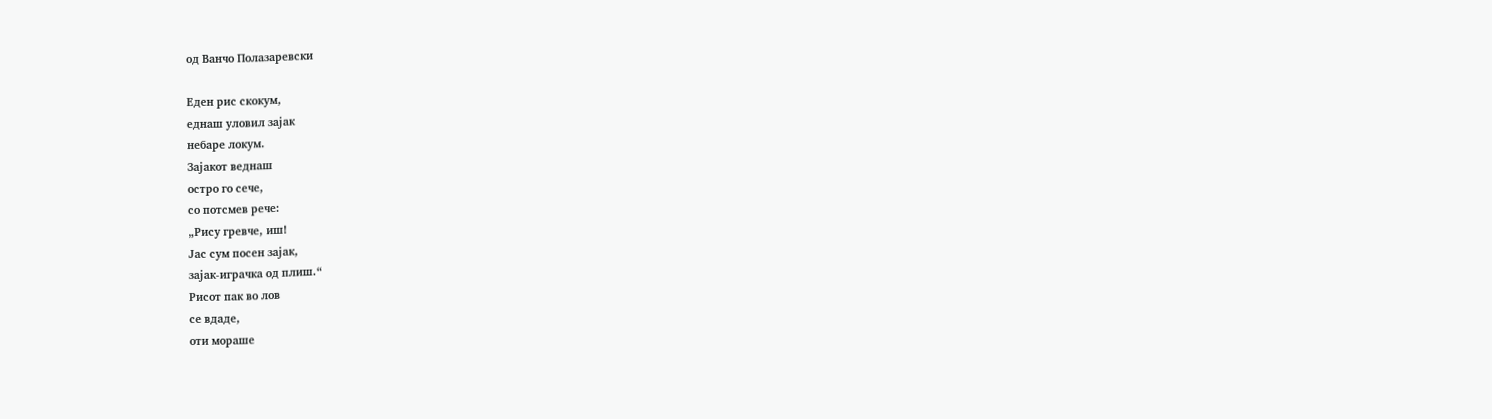од Ванчо Полазаревски

Еден рис скокум,
еднаш уловил зајак
небаре локум.
Зајакот веднаш
остро го сече,
со потсмев рече:
„Рису гревче, иш!
Јас сум посен зајак,
зајак-играчка од плиш.“
Рисот пак во лов
се вдаде,
оти мораше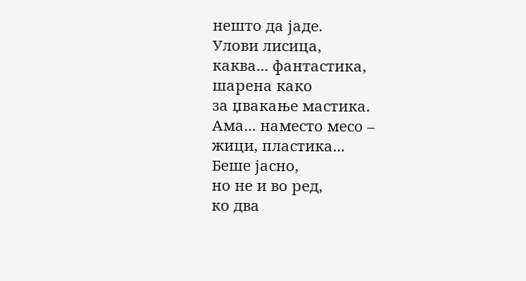нешто да јаде.
Улови лисица,
каква... фантастика,
шарена како
за џвакање мастика.
Ама... наместо месо –
жици, пластика...
Беше јасно,
но не и во ред,
ко два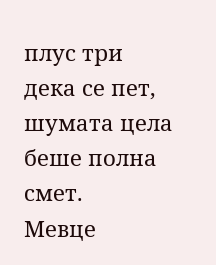плус три
дека се пет,
шумата цела
беше полна смет.
Мевце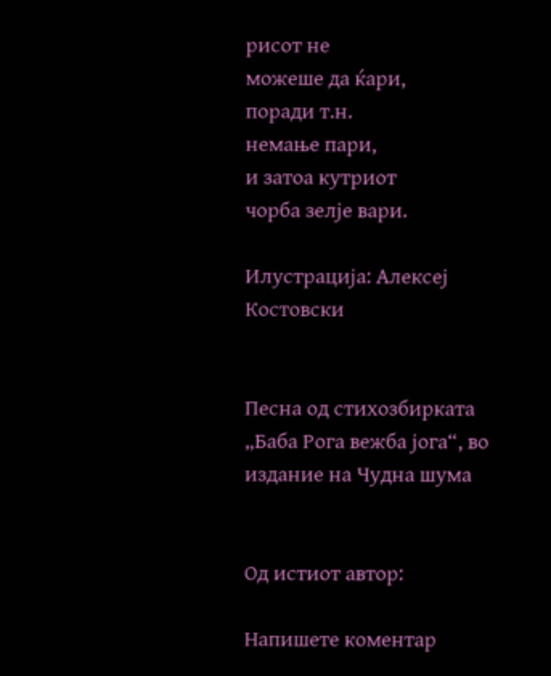рисот не
можеше да ќари,
поради т.н.
немање пари,
и затоа кутриот
чорба зелје вари.

Илустрација: Алексеј Костовски


Песна од стихозбирката „Баба Рога вежба јога“, во издание на Чудна шума


Од истиот автор:

Напишете коментар